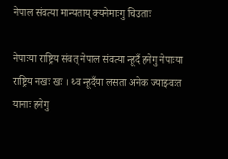नेपाल संवत्या मान्यताय् क्यनेमाःगु चिउताः

नेपाःया राष्ट्रिय संवत् नेपाल संवत्या न्हूदँ हनेगु नेपाःया राष्ट्रिय नखः खः । थ्व न्हूदँया लसता अनेक ज्याझ्वःत यानाः हनेगु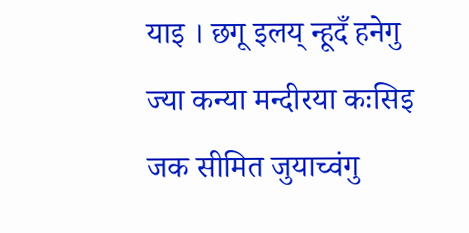याइ । छगू इलय् न्हूदँ हनेगु ज्या कन्या मन्दीरया कःसिइ जक सीमित जुयाच्वंगु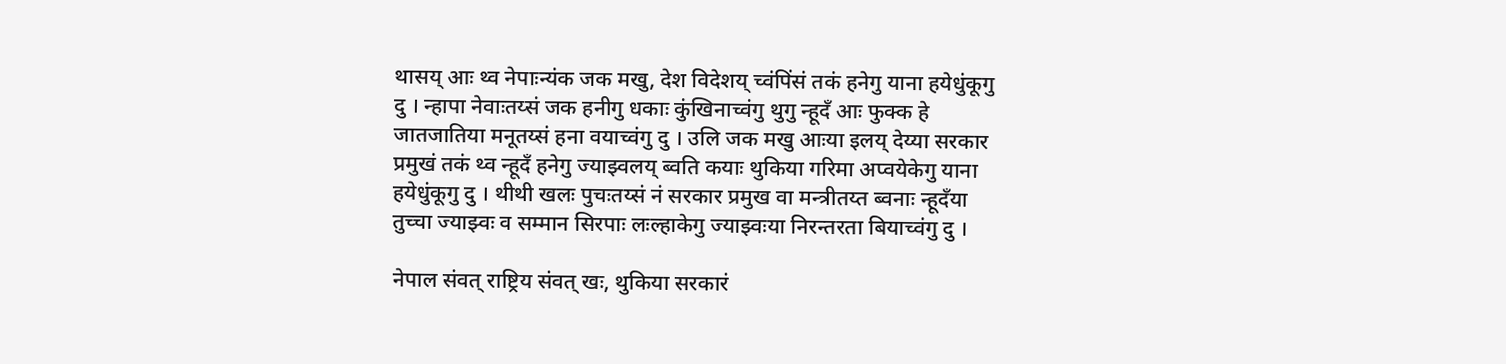थासय् आः थ्व नेपाःन्यंक जक मखु, देश विदेशय् च्वंपिंसं तकं हनेगु याना हयेधुंकूगु दु । न्हापा नेवाःतय्सं जक हनीगु धकाः कुंखिनाच्वंगु थुगु न्हूदँ आः फुक्क हे जातजातिया मनूतय्सं हना वयाच्वंगु दु । उलि जक मखु आःया इलय् देय्या सरकार प्रमुखं तकं थ्व न्हूदँ हनेगु ज्याझ्वलय् ब्वति कयाः थुकिया गरिमा अप्वयेकेगु याना हयेधुंकूगु दु । थीथी खलः पुचःतय्सं नं सरकार प्रमुख वा मन्त्रीतय्त ब्वनाः न्हूदँया तुच्चा ज्याझ्वः व सम्मान सिरपाः लःल्हाकेगु ज्याझ्वःया निरन्तरता बियाच्वंगु दु ।

नेपाल संवत् राष्ट्रिय संवत् खः, थुकिया सरकारं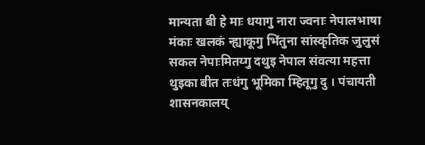मान्यता बी हे माः धयागु नारा ज्वनाः नेपालभाषा मंकाः खलकं न्ह्याकूगु भिंतुना सांस्कृतिक जुलुसं सकल नेपाःमितय्गु दथुइ नेपाल संवत्या महत्ता थुइका बीत तःधंगु भूमिका म्हितूगु दु । पंचायती शासनकालय्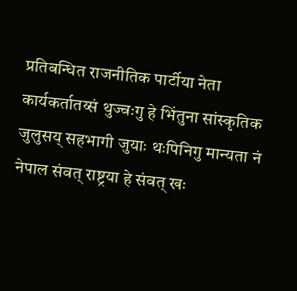प्रतिबन्धित राजनीतिक पार्टीया नेता कार्यकर्तातय्सं थुज्वःगु हे भिंतुना सांस्कृतिक जुलुसय् सहभागी जुयाः थःपिनिगु मान्यता नं नेपाल संवत् राष्ट्रया हे संवत् खः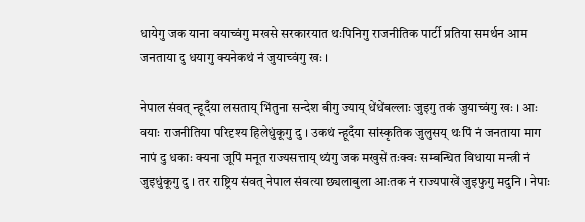धायेगु जक याना वयाच्वंगु मखसे सरकारयात थःपिनिगु राजनीतिक पार्टी प्रतिया समर्थन आम जनताया दु धयागु क्यनेकथं नं जुयाच्वंगु खः ।

नेपाल संवत् न्हूदँया लसताय् भिंतुना सन्देश बीगु ज्याय् धेंधेंबल्लाः जुइगु तकं जुयाच्वंगु खः । आः वयाः राजनीतिया परिदृश्य हिलेधुंकूगु दु । उकथं न्हूदँया सांस्कृतिक जुलुसय् थःपिं नं जनताया माग नापं दु धकाः क्यना जूपिं मनूत राज्यसत्ताय् थ्यंगु जक मखुसें तःक्वः सम्बन्धित विधाया मन्त्री नं जुइधुंकूगु दु । तर राष्ट्रिय संवत् नेपाल संवत्या छ्यलाबुला आःतक नं राज्यपाखें जुइफुगु मदुनि । नेपाः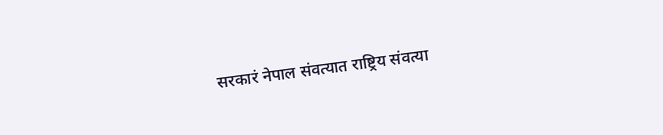सरकारं नेपाल संवत्यात राष्ट्रिय संवत्या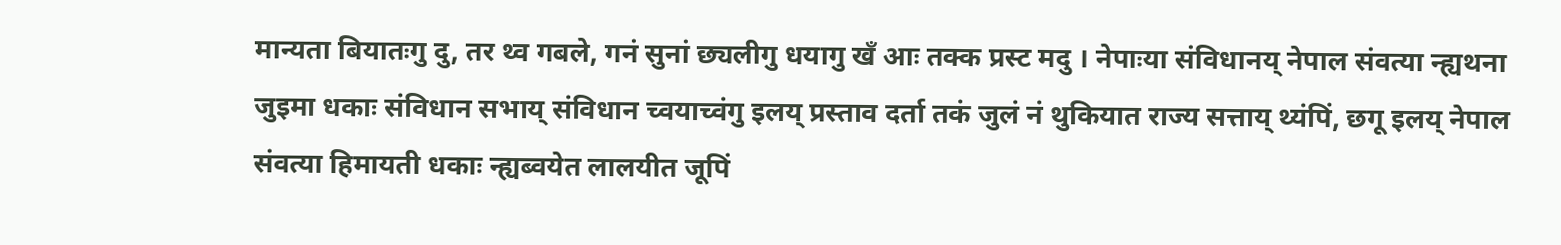मान्यता बियातःगु दु, तर थ्व गबले, गनं सुनां छ्यलीगु धयागु खँ आः तक्क प्रस्ट मदु । नेपाःया संविधानय् नेपाल संवत्या न्ह्यथना जुइमा धकाः संविधान सभाय् संविधान च्वयाच्वंगु इलय् प्रस्ताव दर्ता तकं जुलं नं थुकियात राज्य सत्ताय् थ्यंपिं, छगू इलय् नेपाल संवत्या हिमायती धकाः न्ह्यब्वयेत लालयीत जूपिं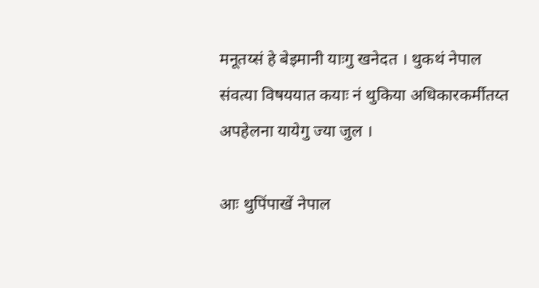मनूतय्सं हे बेइमानी याःगु खनेदत । थुकथं नेपाल संवत्या विषययात कयाः नं थुकिया अधिकारकर्मीतय्त अपहेलना यायेगु ज्या जुल ।

आः थुपिंपाखें नेपाल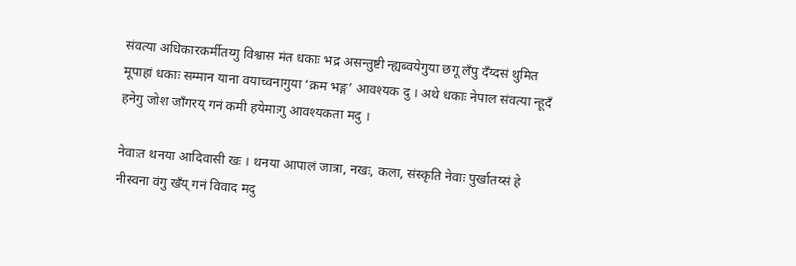संवत्या अधिकारकर्मीतय्गु विश्वास मंत धकाः भद्र असन्तुष्टी न्ह्यब्वयेगुया छगू लँपु दँय्दसं थुमित मूपाहां धकाः सम्मान याना वयाच्वनागुया ‘क्रम भङ्ग’ आवश्यक दु । अथे धकाः नेपाल संवत्या न्हूदँ हनेगु जोश जाँगरय् गनं कमी हयेमाःगु आवश्यकता मदु ।

नेवाःत थनया आदिवासी खः । थनया आपालं जात्रा, नखः, कला, संस्कृति नेवाः पुर्खातय्सं हे नीस्वना वंगु खँय् गनं विवाद मदु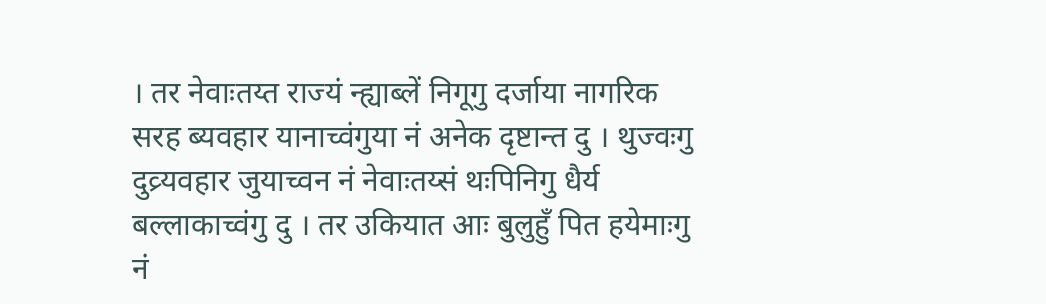। तर नेवाःतय्त राज्यं न्ह्याब्लें निगूगु दर्जाया नागरिक सरह ब्यवहार यानाच्वंगुया नं अनेक दृष्टान्त दु । थुज्वःगु दुव्र्यवहार जुयाच्वन नं नेवाःतय्सं थःपिनिगु धैर्य बल्लाकाच्वंगु दु । तर उकियात आः बुलुहुँ पित हयेमाःगु नं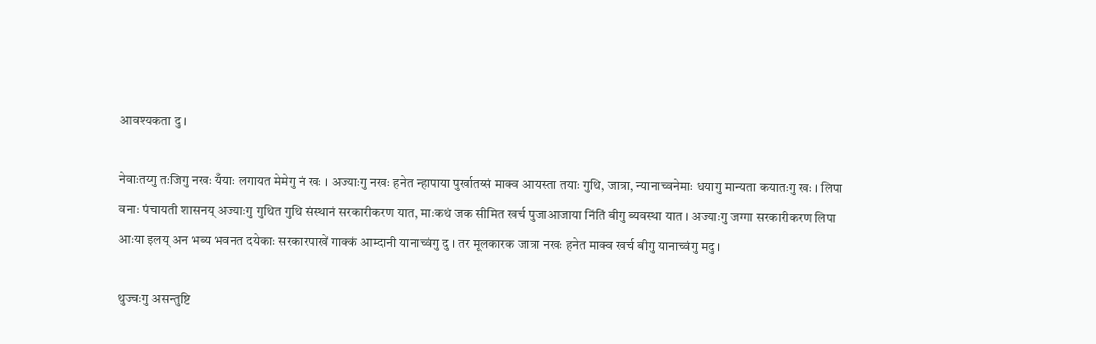आवश्यकता दु ।

नेवाःतय्गु तःजिगु नखः यँयाः लगायत मेमेगु नं खः । अज्याःगु नखः हनेत न्हापाया पुर्खातय्सं माक्व आयस्ता तयाः गुथि, जात्रा, न्यानाच्वनेमाः धयागु मान्यता कयातःगु खः । लिपा वनाः पंचायती शासनय् अज्याःगु गुथित गुथि संस्थानं सरकारीकरण यात, माःकथं जक सीमित खर्च पुजाआजाया निंतिं बीगु ब्यवस्था यात । अज्याःगु जग्गा सरकारीकरण लिपा आःया इलय् अन भब्य भवनत दयेकाः सरकारपाखें गाक्कं आम्दानी यानाच्वंगु दु । तर मूलकारक जात्रा नखः हनेत माक्व खर्च बीगु यानाच्वंगु मदु ।

थुज्वःगु असन्तुष्टि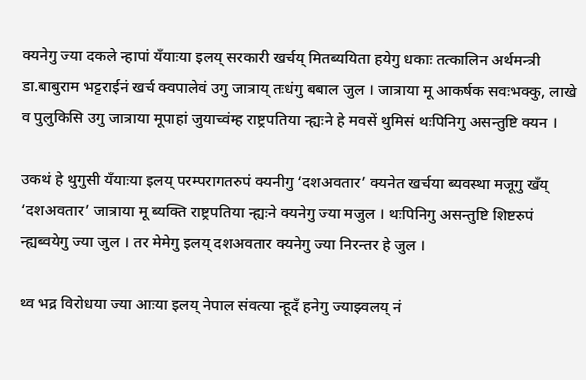क्यनेगु ज्या दकले न्हापां यँयाःया इलय् सरकारी खर्चय् मितब्ययिता हयेगु धकाः तत्कालिन अर्थमन्त्री डा.बाबुराम भट्टराईनं खर्च क्वपालेवं उगु जात्राय् तःधंगु बबाल जुल । जात्राया मू आकर्षक सवःभक्कु, लाखे व पुलुकिसि उगु जात्राया मूपाहां जुयाच्वंम्ह राष्ट्रपतिया न्ह्यःने हे मवसें थुमिसं थःपिनिगु असन्तुष्टि क्यन ।

उकथं हे थुगुसी यँयाःया इलय् परम्परागतरुपं क्यनीगु ‘दशअवतार’ क्यनेत खर्चया ब्यवस्था मजूगु खँय् ‘दशअवतार’ जात्राया मू ब्यक्ति राष्ट्रपतिया न्ह्यःने क्यनेगु ज्या मजुल । थःपिनिगु असन्तुष्टि शिष्टरुपं न्ह्यब्वयेगु ज्या जुल । तर मेमेगु इलय् दशअवतार क्यनेगु ज्या निरन्तर हे जुल ।

थ्व भद्र विरोधया ज्या आःया इलय् नेपाल संवत्या न्हूदँ हनेगु ज्याझ्वलय् नं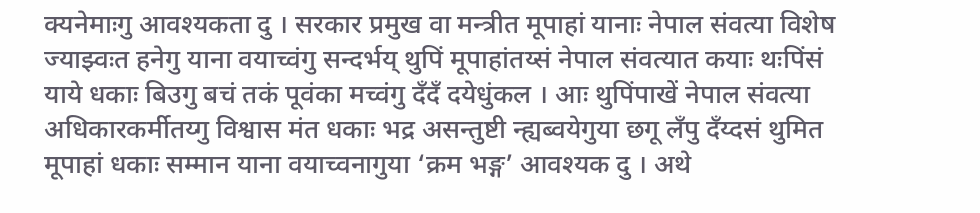क्यनेमाःगु आवश्यकता दु । सरकार प्रमुख वा मन्त्रीत मूपाहां यानाः नेपाल संवत्या विशेष ज्याझ्वःत हनेगु याना वयाच्वंगु सन्दर्भय् थुपिं मूपाहांतय्सं नेपाल संवत्यात कयाः थःपिंसं याये धकाः बिउगु बचं तकं पूवंका मच्वंगु दँदँ दयेधुंकल । आः थुपिंपाखें नेपाल संवत्या अधिकारकर्मीतय्गु विश्वास मंत धकाः भद्र असन्तुष्टी न्ह्यब्वयेगुया छगू लँपु दँय्दसं थुमित मूपाहां धकाः सम्मान याना वयाच्वनागुया ‘क्रम भङ्ग’ आवश्यक दु । अथे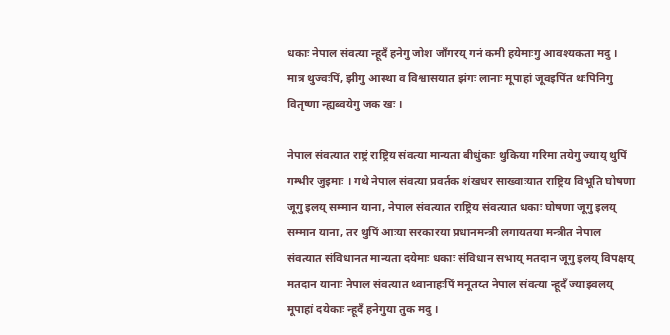धकाः नेपाल संवत्या न्हूदँ हनेगु जोश जाँगरय् गनं कमी हयेमाःगु आवश्यकता मदु । मात्र थुज्वःपिं, झीगु आस्था व विश्वासयात झंगः लानाः मूपाहां जूवइपिंत थःपिनिगु वितृष्णा न्ह्यब्वयेगु जक खः ।

नेपाल संवत्यात राष्ट्रं राष्ट्रिय संवत्या मान्यता बीधुंकाः थुकिया गरिमा तयेगु ज्याय् थुपिं गम्भीर जुइमाः । गथे नेपाल संवत्या प्रवर्तक शंखधर साख्वाःयात राष्ट्रिय विभूति घोषणा जूगु इलय् सम्मान याना, नेपाल संवत्यात राष्ट्रिय संवत्यात धकाः घोषणा जूगु इलय् सम्मान याना, तर थुपिं आःया सरकारया प्रधानमन्त्री लगायतया मन्त्रीत नेपाल संवत्यात संविधानत मान्यता दयेमाः धकाः संविधान सभाय् मतदान जूगु इलय् विपक्षय् मतदान यानाः नेपाल संवत्यात थ्वानाहःपिं मनूतय्त नेपाल संवत्या न्हूदँ ज्याझ्वलय् मूपाहां दयेकाः न्हूदँ हनेगुया तुक मदु ।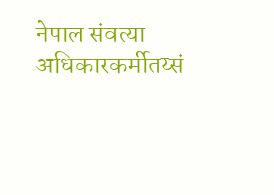नेपाल संवत्या अधिकारकर्मीतय्सं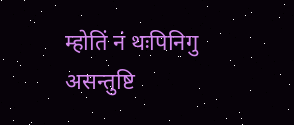म्होतिं नं थःपिनिगु असन्तुष्टि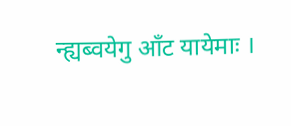न्ह्यब्वयेगु आँट यायेमाः ।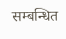सम्बन्धित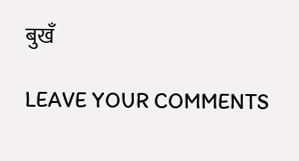बुखँ

LEAVE YOUR COMMENTS